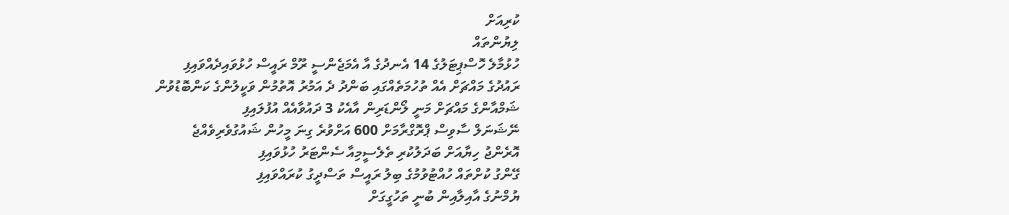ކުރިއަށް
ލިޔުންތައް
ހުޅުމާލެ ހޮސްޕިޓަލުގެ 14 އެނދުގެ އާ އެމަޖެންސީ ރޫމް ރައީސް ހުޅުވައިދެއްވައިފި
ރައުދުގެ މައްޗަށް އެއް ތުހުމަތެއްގައި ބަންދު ދެ އަމުރު އޮތުމުން ވަކީލުންގެ ކަންބޮޑުވުން
ޝަމްއާންގެ މައްޗަށް މަނީ ލޯންޑަރިން އާއެކު 3 ދައުވާއެއް އުފުލައިފި
ނޭޝަނަލް ސާވިސް ޕްރޮގްރާމަށް 600 އަށްވުރެ ގިނަ މީހުން ޝައުގުވެރިވެއްޖެ
އޮރެންޖު ހިޔާއަށް ބަދަލުކުރި ތެލެސީމިއާ ސެންޓަރު ހުޅުވައިފި
ގޭންގު ކުށްތައް ހުއްޓުވުމުގެ ބިލު ރައީސް ތަސްދީގު ކުރައްވައިފި
ޔުމްނުގެ އާއިލާއިން ބުނީ ތަހުގީގަށް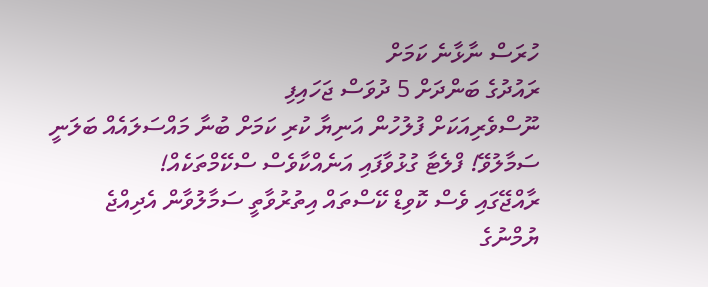ހުރަސް ނާޅާނެ ކަމަށް
ރައުދުގެ ބަންދަށް 5 ދުވަސް ޖަހައިފި
ނޫސްވެރިއަކަށް ފުލުހުން އަނިޔާ ކުރި ކަމަށް ބުނާ މައްސަލައެއް ބަލަނީ
ސަމާލުވޭ! ފްލެޓާ ގުޅުވާފައި އަނެއްކާވެސް ސްކޭމްތަކެއް!
ރާއްޖޭގައި ވެސް ކޮވިޑް ކޭސްތައް އިތުރުވާތީ ސަމާލުވާން އެދިއްޖެ
ޔުމްނުގެ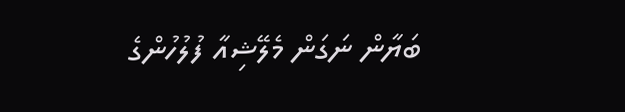ބަޔާން ނަގަން މެލޭޝިއާ ފުލުހުންގެ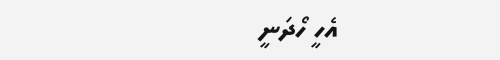އެހީ ހޯދަނީ